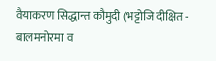वैयाकरण सिद्धान्त कौमुदी (भट्टोजि दीक्षित - बालमनोरमा व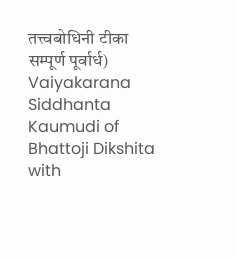तत्त्वबोधिनी टीका सम्पूर्ण पूर्वार्ध)
Vaiyakarana Siddhanta Kaumudi of Bhattoji Dikshita with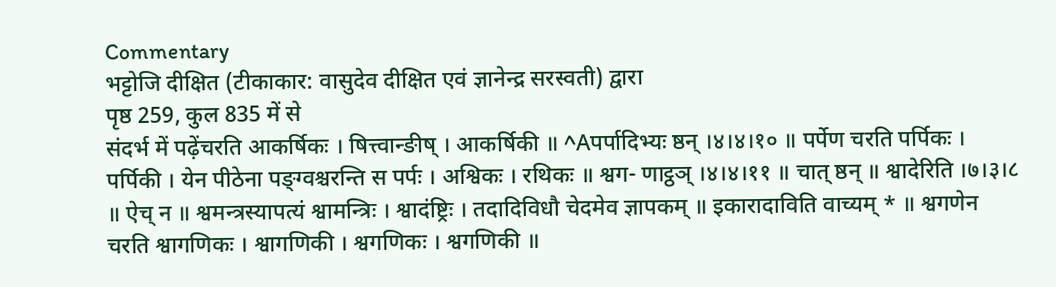Commentary
भट्टोजि दीक्षित (टीकाकार: वासुदेव दीक्षित एवं ज्ञानेन्द्र सरस्वती) द्वारा
पृष्ठ 259, कुल 835 में से
संदर्भ में पढ़ेंचरति आकर्षिकः । षित्त्वान्ङीष् । आकर्षिकी ॥ ^Aपर्पादिभ्यः ष्ठन् ।४।४।१० ॥ पर्पेण चरति पर्पिकः । पर्पिकी । येन पीठेना पङ्ग्वश्चरन्ति स पर्पः । अश्विकः । रथिकः ॥ श्वग- णाट्ठञ् ।४।४।११ ॥ चात् ष्ठन् ॥ श्वादेरिति ।७।३।८ ॥ ऐच् न ॥ श्वमन्त्रस्यापत्यं श्वामन्त्रिः । श्वादंष्ट्रिः । तदादिविधौ चेदमेव ज्ञापकम् ॥ इकारादाविति वाच्यम् * ॥ श्वगणेन चरति श्वागणिकः । श्वागणिकी । श्वगणिकः । श्वगणिकी ॥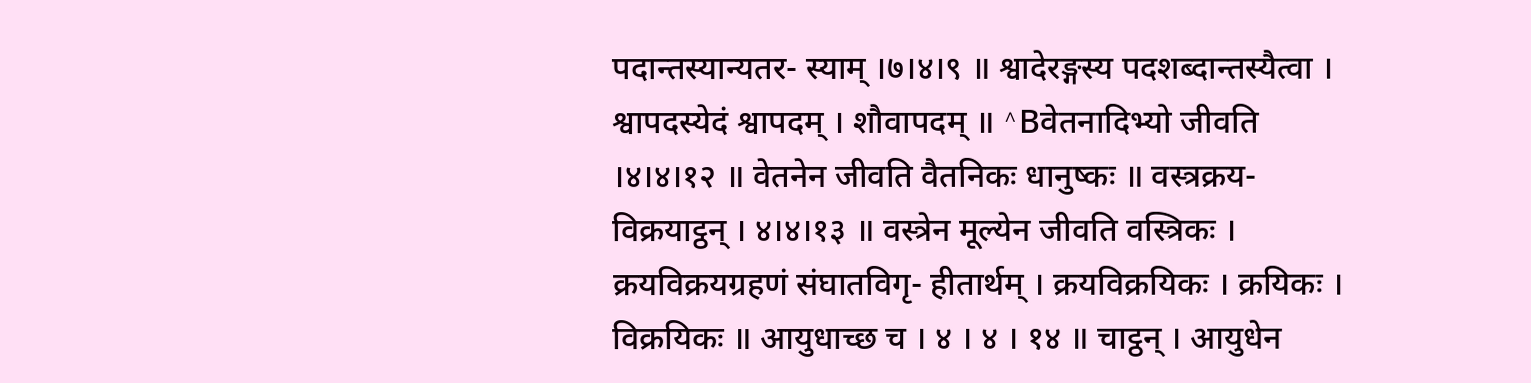पदान्तस्यान्यतर- स्याम् ।७।४।९ ॥ श्वादेरङ्गस्य पदशब्दान्तस्यैत्वा । श्वापदस्येदं श्वापदम् । शौवापदम् ॥ ^Bवेतनादिभ्यो जीवति ।४।४।१२ ॥ वेतनेन जीवति वैतनिकः धानुष्कः ॥ वस्त्रक्रय- विक्रयाट्ठन् । ४।४।१३ ॥ वस्त्रेन मूल्येन जीवति वस्त्रिकः । क्रयविक्रयग्रहणं संघातविगृ- हीतार्थम् । क्रयविक्रयिकः । क्रयिकः । विक्रयिकः ॥ आयुधाच्छ च । ४ । ४ । १४ ॥ चाट्ठन् । आयुधेन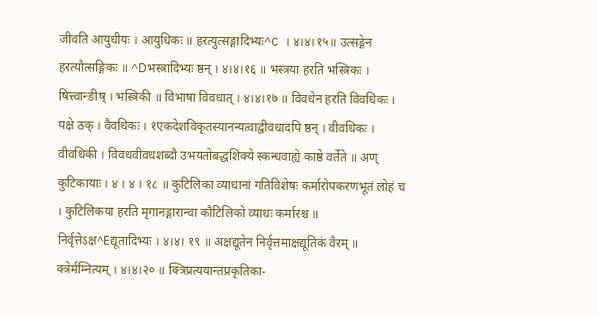जीवति आयुधीयः । आयुधिकः ॥ हरत्युत्सङ्गादिभ्यः^C । ४।४।१५॥ उत्सङ्गेन हरत्यौत्सङ्गिकः ॥ ^Dभस्त्रादिभ्यः ष्ठन् । ४।४।१६ ॥ भस्त्रया हरति भस्त्रिकः । षित्त्वान्ङीष् । भस्त्रिकी ॥ विभाषा विवधात् । ४।४।१७ ॥ विवधेन हरति विवधिकः । पक्षे ठक् । वैवधिकः । १एकदेशविकृतस्यानन्यत्वाद्वीवधादपि ष्ठन् । वीवधिकः । वीवधिकी । विवधवीवधशब्दौ उभयतोबद्धशिक्ये स्कन्धवाह्ये काष्ठे वर्तेते ॥ अण् कुटिकायाः । ४ । ४ । १८ ॥ कुटिलिका व्याधानां गतिविशेषः कर्मारोपकरणभूतं लोहं च । कुटिलिकया हरति मृगानङ्गारान्वा कौटिलिको व्याधः कर्मारश्च ॥ निर्वृत्तेऽक्ष^Eद्यूतादिभ्यः । ४।४। १९ ॥ अक्षद्यूतेन निर्वृत्तमाक्षद्यूतिकं वैरम् ॥ क्त्रेर्मम्नित्यम् । ४।४।२० ॥ क्त्रिप्रत्ययान्तप्रकृतिका-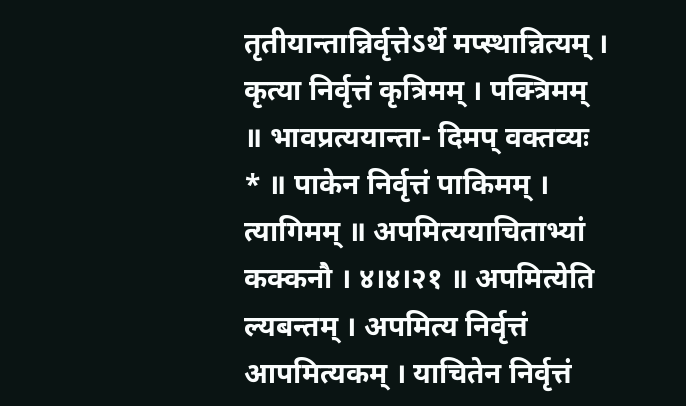तृतीयान्तान्निर्वृत्तेऽर्थे मप्स्थान्नित्यम् । कृत्या निर्वृत्तं कृत्रिमम् । पक्त्रिमम् ॥ भावप्रत्ययान्ता- दिमप् वक्तव्यः * ॥ पाकेन निर्वृत्तं पाकिमम् । त्यागिमम् ॥ अपमित्ययाचिताभ्यां कक्कनौ । ४।४।२१ ॥ अपमित्येति ल्यबन्तम् । अपमित्य निर्वृत्तं आपमित्यकम् । याचितेन निर्वृत्तं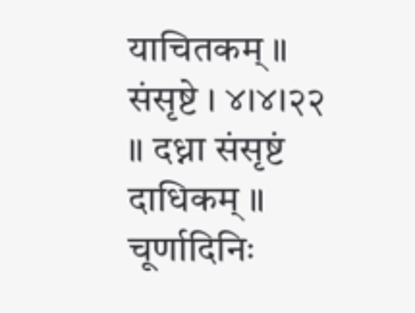याचितकम् ॥ संसृष्टे । ४।४।२२ ॥ दध्ना संसृष्टं दाधिकम् ॥ चूर्णादिनिः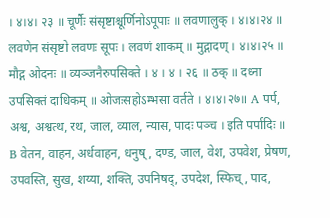। ४।४। २३ ॥ चूर्णैः संसृष्टाश्चूर्णिनोऽपूपाः ॥ लवणालुक् । ४।४।२४ ॥ लवणेन संसृष्टो लवणः सूपः । लवणं शाकम् ॥ मुद्गादण् । ४।४।२५ ॥ मौद्ग ओदनः ॥ व्यञ्जनैरुपसिक्ते । ४ । ४ । २६ ॥ ठक् ॥ दध्ना उपसिक्तं दाधिकम् ॥ ओजःसहोऽम्भसा वर्तते । ४।४।२७॥ A पर्प, अश्व, अश्वत्थ, रथ, जाल, व्याल, न्यास, पादः पञ्च । इति पर्पादिः ॥ B वेतन, वाहन, अर्धवाहन, धनुष्, दण्ड, जाल, वेश, उपवेश, प्रेषण, उपवस्ति, सुख, शय्या, शक्ति, उपनिषद्, उपदेश, स्फिच्, पाद,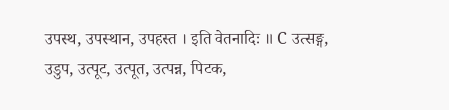उपस्थ, उपस्थान, उपहस्त । इति वेतनादिः ॥ C उत्सङ्ग, उडुप, उत्पूट, उत्पूत, उत्पन्न, पिटक,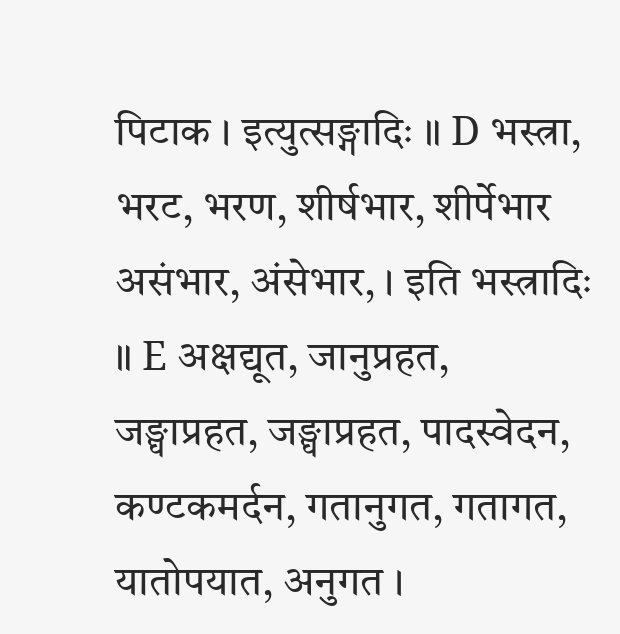पिटाक । इत्युत्सङ्गादिः ॥ D भस्त्रा, भरट, भरण, शीर्षभार, शीर्पेभार असंभार, अंसेभार, । इति भस्त्रादिः ॥ E अक्षद्यूत, जानुप्रहत, जङ्घाप्रहत, जङ्घाप्रहत, पादस्वेदन, कण्टकमर्दन, गतानुगत, गतागत, यातोपयात, अनुगत ।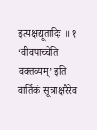इत्यक्षद्यूतादिः ॥ १ ‘वीवपाच्चेति वक्तव्यम्’ इति वार्तिकं सूत्राक्षरैरेव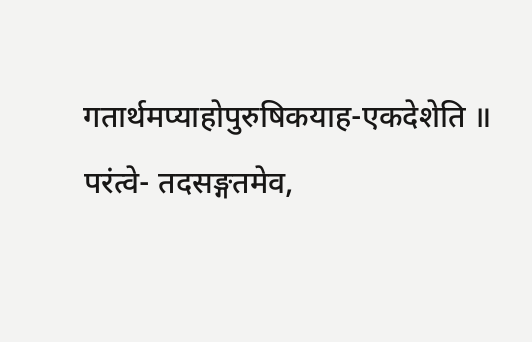गतार्थमप्याहोपुरुषिकयाह-एकदेशेति ॥ परंत्वे- तदसङ्गतमेव,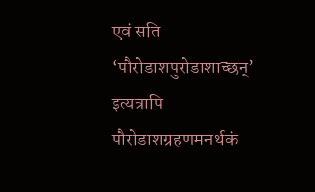एवं सति ‘पौरोडाशपुरोडाशाच्छन्’ इत्यत्रापि पौरोडाशग्रहणमनर्थकं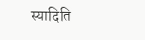स्यादिति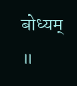बोध्यम् ॥